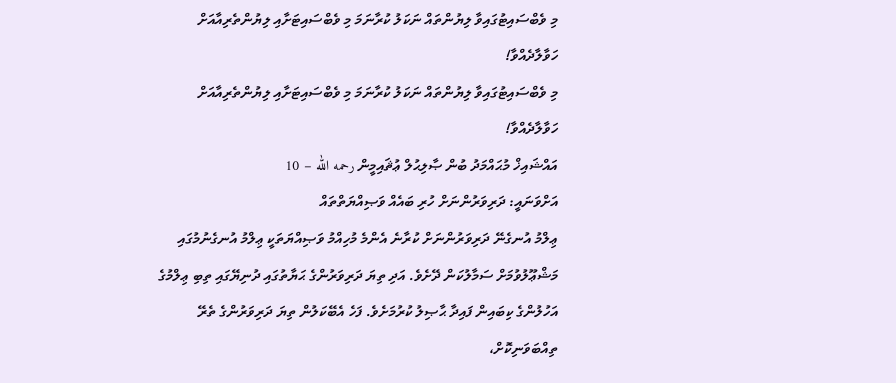މި ވެބްސައިޓުގައިވާ ލިޔުންތައް ނަކަލު ކުރާނަމަ މި ވެބްސައިޓަށާއި ލިޔުންތެރިއާއަށް ހަވާލާދެއްވާ!
މި ވެބްސައިޓުގައިވާ ލިޔުންތައް ނަކަލު ކުރާނަމަ މި ވެބްސައިޓަށާއި ލިޔުންތެރިއާއަށް ހަވާލާދެއްވާ!
އައްޝައިޚް މުޙައްމަދު ބުން ޞާލިޙުލް ޢުޘައިމީން رحمه الله – 10
އަށްވަނައީ: ދަރިވަރުންނަށް ހުރި ބައެއް ވަޞިއްޔަތްތައް
ޢިލްމު އުނގެނޭ ދަރިވަރުންނަށް ކުރާނެ އެންމެ މުހިއްމު ވަޞިއްޔަތަކީ ޢިލްމު އުނގެނުމުގައި މަޝްޢޫލުވުމަށް ސަމާލުކަން ދޭށެވެ. އަދި ތިޔަ ދަރިވަރުންގެ ޙަޔާތުގައި ދުނިޔޭގައި ތިބި ޢިލްމުގެ އަހުލުންގެ ކިބައިން ފައިދާ ޙާޞިލު ކުރުމަށެވެ. ފަހެ އެބޭކަލުން ތިޔަ ދަރިވަރުންގެ ތެރޭ ތިއްބަވަނިކޮށް،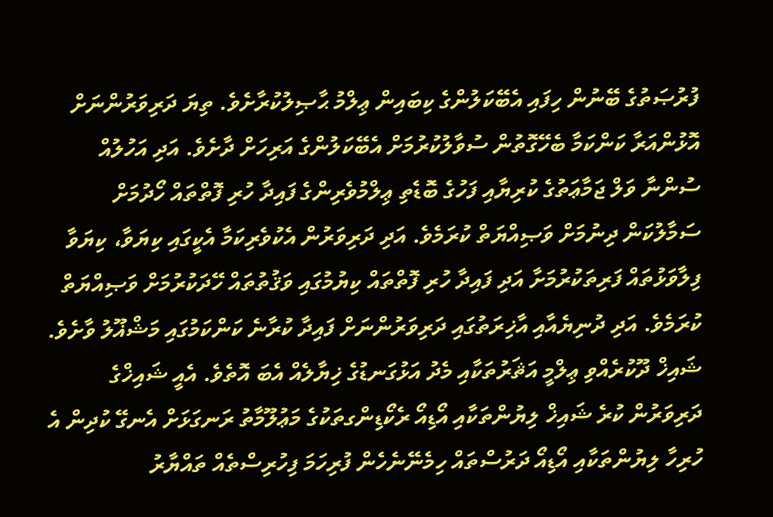ފުރުޞަތުގެ ބޭނުން ހިފައި އެބޭކަލުންގެ ކިބައިން ޢިލްމު ޙާޞިލުކުރާށެވެ. ތިޔަ ދަރިވަރުންނަށް އޮޅުންއަރާ ކަންކަމާ ބެހޭގޮތުން ސުވާލުކުރުމަށް އެބޭކަލުންގެ އަރިހަށް ދާށެވެ. އަދި އަހުލުއް ސުންނާ ވަލް ޖަމާޢަތުގެ ކުރިޔާއި ފަހުގެ ބޮޑެތި ޢިލްމުވެރިންގެ ފައިދާ ހުރި ފޮތްތައް ހޯދުމަށް ސަމާލުކަން ދިނުމަށް ވަޞިއްޔަތް ކުރަމެވެ. އަދި ދަރިވަރުން އެކުވެރިކަމާ އެކީގައި ކިޔަވާ، ކިޔަވާ ފިލާވަޅުތައް ފަރިތަކުރުމަށާ އަދި ފައިދާ ހުރި ފޮތްތައް ކިޔުމުގައި ވަޤުތުތައް ހޭދަކުރުމަށް ވަޞިއްޔަތް ކުރަމެވެ. އަދި ދުނިޔެއާއި އާޚިރަތުގައި ދަރިވަރުންނަށް ފައިދާ ކުރާނެ ކަންކަމުގައި މަޝްޣޫލު ވާށެވެ.
ޝައިޚް ދޫކުރެއްވި ޢިލްމީ އަޘަރުތަކާއި މެދު އަޅުގަނޑުގެ ޚިޔާލެއް އެބަ އޮތެވެ. އެއީ ޝައިޚްގެ ދަރިވަރުން ކުރެ ޝައިޚް ލިޔުންތަކާއި އޯޑިއޯ ރެކޯޑިންގތަކުގެ މަޢުލޫމާތު ރަނގަޅަށް އެނގޭ ކުދިން އެ ހުރިހާ ލިޔުންތަކާއި އޯޑިއޯ ދަރުސްތައް ހިމެނޭނެހެން ފުރިހަމަ ފިހުރިސްތެއް ތައްޔާރު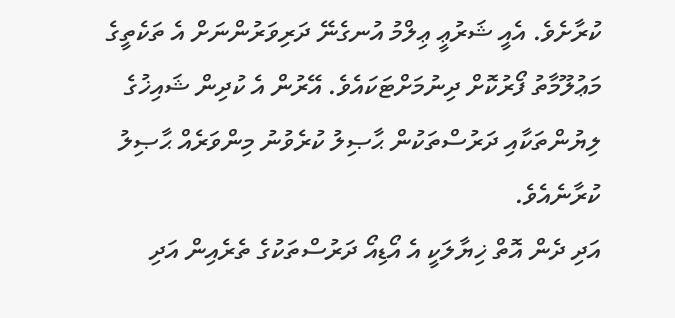ކުރާށެވެ. އެއީ ޝަރުޢީ ޢިލްމު އުނގެނޭ ދަރިވަރުންނަށް އެ ތަކެތީގެ މަޢުލޫމާތު ފޯރުކޮށް ދިނުމަށްޓަކައެވެ. އޭރުން އެ ކުދިން ޝައިޚުގެ ލިޔުންތަކާއި ދަރުސްތަކުން ޙާޞިލު ކުރެވުނު މިންވަރެއް ޙާޞިލު ކުރާނެއެވެ.
އަދި ދެން އޮތް ޚިޔާލަކީ އެ އޯޑިއޯ ދަރުސްތަކުގެ ތެރެއިން އަދި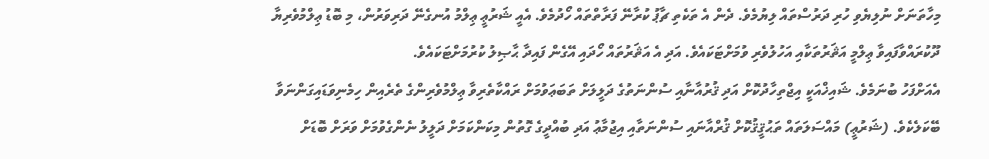މިހާތަނަށް ނުލިޔެވި ހުރި ދަރުސްތައް ލިޔުމެވެ. ދެން އެ ތަކެތި ޗާޕު ކުރާނޭ ފަރާތްތައް ހޯދުމެވެ. އެއީ ޝަރުޢީ ޢިލްމު އުނގެނޭ ދަރިވަރުން، މި ބޮޑު ޢިލްމުވެރިޔާ ދޫކުރައްވާފައިވާ ޢިލްމީ އަޘަރުތަކާއި އަހުލުވެރި ވުމަށްޓަކައެވެ. އަދި އެ އަޘަރުތައް ހޯދައި އޭގެން ފައިދާ ޙާޞިލު ކުރުމަށްޓަކައެވެ.
އެއަށްފަހު ބުނަމެވެ. ޝައިޚްއަކީ އިޖްތިހާދުކޮށް އަދި ޤުރުއާނާއި ސުންނަތުގެ ދަލީލަށް ތަބަޢަވުމަށް ރައްކާތެރިވާ ޢިލްމުވެރިންގެ ތެރެއިން ހިމެނިވަޑައިގަންނަވާ ބޭކަލެކެވެ. (ޝަރުޢީ) މައްސަލަތައް ތަޙުޤީޤުކޮށް ޤުރްއާނައި ސުންނަތާއި އިޖުމާޢު އަދި ބުއްދީގެ ގޮތުން މިކަންކަމަށް ދަލީލު ނެންގެވުމަށް ވަރަށް ބޮޑަށް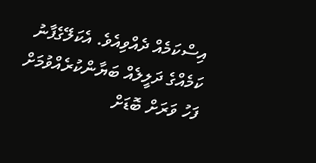އިސްކަމެއް ދެއްވިއެވެ. އެކަލޭގެފާނު ކަމެއްގެ ދަލީލެއް ބަޔާންކުރެއްވުމަށް ފަހު ވަރަށް ބޮޑަށް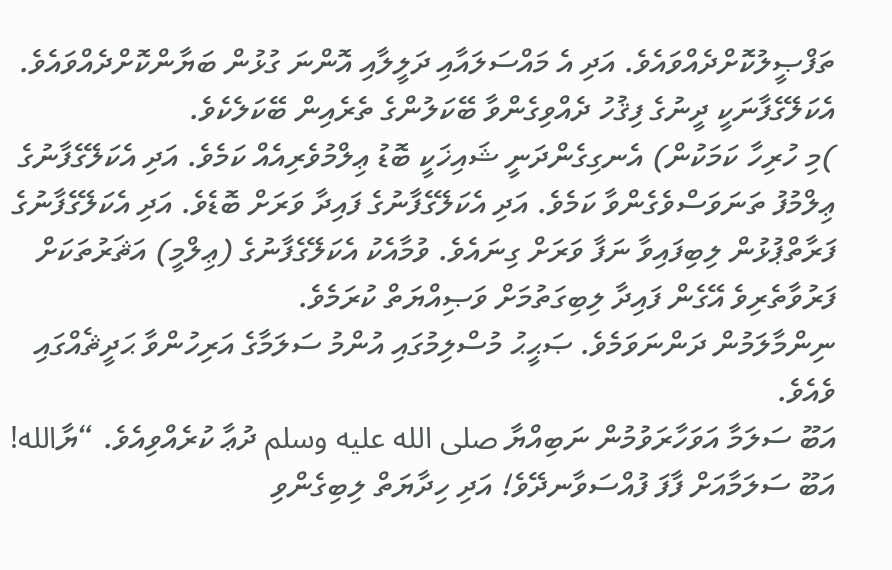ތަފްޞީލުކޮށްދެއްވައެވެ. އަދި އެ މައްސަލައާއި ދަލީލާއި އޮންނަ ގުޅުން ބަޔާންކޮށްދެއްވައެވެ. އެކަލޭގެފާނަކީ ދީނުގެ ފިޤުހު ދެއްވިގެންވާ ބޭކަލުންގެ ތެރެއިން ބޭކަލެކެވެ.
)މި ހުރިހާ ކަމަކުން) އެނގިގެންދަނީ ޝައިޚަކީ ބޮޑު ޢިލްމުވެރިއެއް ކަމެވެ. އަދި އެކަލޭގެފާނުގެ ޢިލްމުފު ތަނަވަސްވެގެންވާ ކަމެވެ. އަދި އެކަލޭގެފާނުގެ ފައިދާ ވަރަށް ބޮޑެވެ. އަދި އެކަލޭގެފާނުގެ ފަރާތްޕުޅުން ލިބިފައިވާ ނަފާ ވަރަށް ގިނައެވެ. ވުމާއެކު އެކަލޭގެފާނުގެ (ޢިލްމީ) އަޘަރުތަކަށް ފަރުވާތެރިވެ އޭގެން ފައިދާ ލިބިގަތުމަށް ވަޞިއްޔަތް ކުރަމެވެ.
ނިންމާލަމުން ދަންނަވަމެވެ. ޞަޙީޙު މުސްލިމުގައި އުންމު ސަލަމާގެ އަރިހުންވާ ޙަދީޘެއްގައި ވެއެވެ.
އަބޫ ސަލަމާ އަވަހާރަވުމުން ނަބިއްޔާ صلى الله عليه وسلم ދުޢާ ކުރެއްވިއެވެ. “ޔާالله! އަބޫ ސަލަމާއަށް ފާފަ ފުއްސަވާނދޭވެ! އަދި ހިދާޔަތް ލިބިގެންވި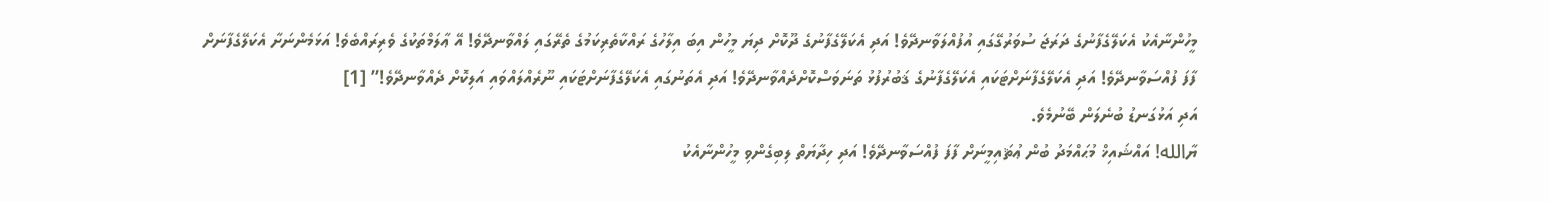މީހުންނާއެކު އެކަލޭގެފާނުގެ ދަރަޖަ ސުވަރުގޭގައި އުފުއްލަވާނދޭވެ! އަދި އެކަލޭގެފާނުގެ ދޫކޮށް ދިޔަ މީހުން އިބަ އިލާހުގެ ރައްކާތެރިކަމުގެ ތެރޭގައި ލައްވާނދޭވެ! އޭ ޢާލަމްތަކުގެ ވެރިރައްބެވެ! އަޅަމެންނަށާ އެކަލޭގެފާނަށް ފާފަ ފުއްސަވާނދޭވެ! އަދި އެކަލޭގެފާނަށްޓަކައި އެކަލޭގެފާނުގެ ޤަބުރުފުޅު ތަނަވަސްކޮށްދެއްވާނދޭވެ! އަދި އެތަނުގައި އެކަލޭގެފާނަށްޓަކައި ނޫރެއްލައްވައި އަލިކޮށް ދެއްވާނދޭވެ!” [1]
އަދި އަޅުގަނޑު ބުނެލަން ބޭނުމެވެ.
ޔާالله! އައްޝައިޚް މުޙައްމަދު ބުން ޢުޘައިމީނަށް ފާފަ ފުއްސަވާނދޭވެ! އަދި ހިދާޔަތް ލިބިގެންވި މީހުންނާއެކު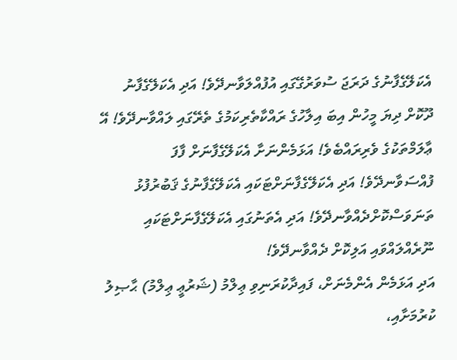އެކަލޭގެފާނުގެ ދަރަޖަ ސުވަރުގޭގައި އުފުއްލަވާނދޭވެ! އަދި އެކަލޭގެފާނު ދޫކޮށް ދިޔަ މީހުން އިބަ އިލާހުގެ ރައްކާތެރިކަމުގެ ތެރޭގައި ލައްވާނދޭވެ! އޭ ޢާލަމްތަކުގެ ވެރިރައްބެވެ! އަޅަމެންނަށާ އެކަލޭގެފާނަށް ފާފަ ފުއްސަވާނދޭވެ! އަދި އެކަލޭގެފާނަށްޓަކައި އެކަލޭގެފާނުގެ ޤަބުރުފުޅު ތަނަވަސްކޮށްދެއްވާނދޭވެ! އަދި އެތަނުގައި އެކަލޭގެފާނަށްޓަކައި ނޫރެއްލައްވައި އަލިކޮށް ދެއްވާނދޭވެ!
އަދި އަޅަމެން އެންމެނަށް، ފައިދާކުރަނިވި ޢިލްމު (ޝަރުޢީ ޢިލްމު) ޙާޞިލު ކުރުމަށާއި،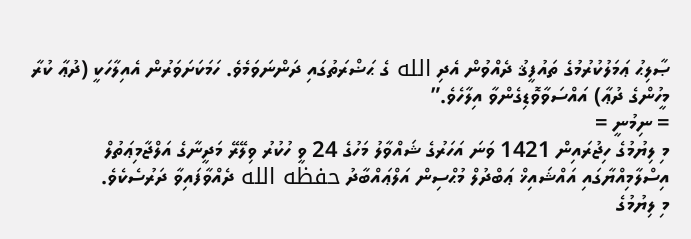ޞާލިޙު ޢަމަލުކުރުމުގެ ތައުފީޤު ދެއްވުން އެދި الله ގެ ޙަޟްރަތުގައި ދަންނަވަމެވެ. ހަމަކަށަވަރުން އެއިލާހަކީ (ދުޢާ ކުރާ މީހުންގެ ދުޢާ) އައްސަވާވޮޑިގެންވާ އިލާހެވެ.”
= ނިމުނީ =
މި ލިޔުމުގެ ހިޖުރައިން 1421 ވަނަ އަހަރުގެ ޝައްވާލު މަހުގެ 24 ވީ ހުކުރު ވިލޭރޭ މަދީނާގެ އަލްޖާމިޢަތުލް އިސްލާމިއްޔާގައި އައްޝައިޚް ޢަބްދުލް މުޙްސިން އަލްޢައްބާދު حفظه الله ދެއްވާފައިވާ ދަރުސެކެވެ.
މި ލިޔުމުގެ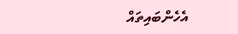އެހެންބައިތައް